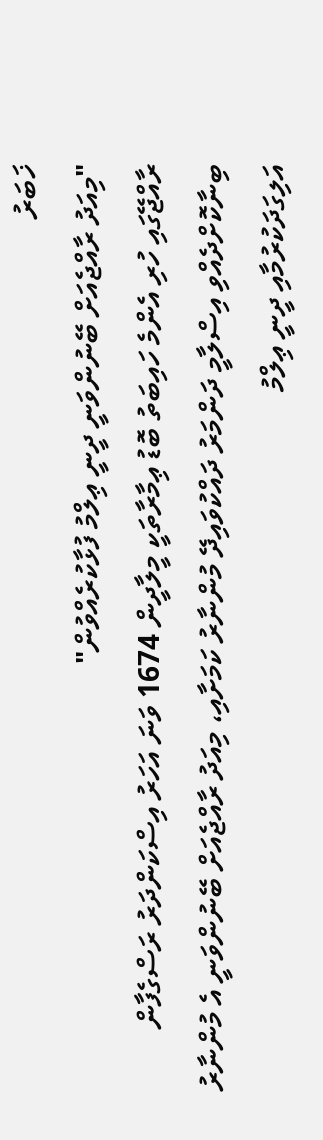ޚަބަރު
"މިއަދު ރާއްޖެއަށް ބޭނުންވަނީ ދީނީ ޢިލްމު ފުޅާކުރެއްވުން"
ރާއްޖޭގައި ހުރި އެންމެ ހައިބަތު ބޮޑު ޢިމާރާތަކީ މީލާދީން 1674 ވަނަ އަހަރު އިސްކަންދަރު ރަސްގެފާން ބިނާކޮށްދެއްވި އިސްލާމީ ދަންމަރު ދައްކުވައިދޭ މުންނާރު ކަމަށާއި، މިއަދު ރާއްޖެއަށް ބޭނުންވަނީ އެ މުންނާރު އަލިގަދަކުރުމާއި ދީނީ ޢިލްމު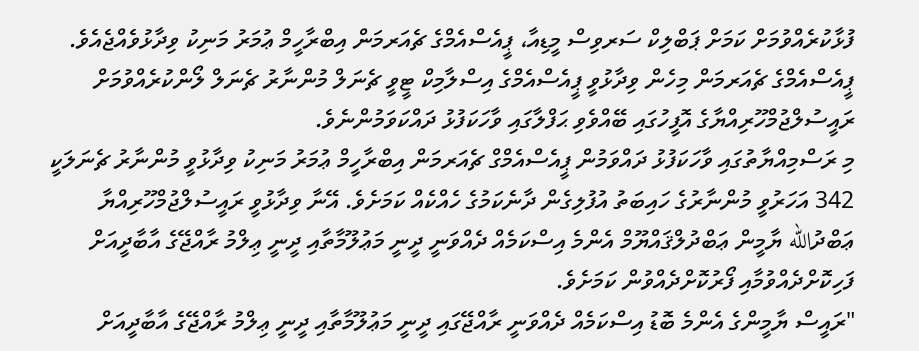ފުޅާކުރެއްވުމަށް ކަމަށް ޕަބްލިކް ސަރވިސް މީޑިއާ، ޕީއެސްއެމްގެ ޗެއަރމަން އިބްރާހީމް ޢުމަރު މަނިކު ވިދާޅުވެއްޖެއެވެ. ޕީއެސްއެމްގެ ޗެއަރމަން މިހެން ވިދާޅުވީ ޕީއެސްއެމްގެ އިސްލާމިކް ޓީވީ ޗެނަލް މުންނާރު ޗެނަލް ލޯންކުރެއްވުމަށް ރައީސުލްޖުމްހޫރިއްޔާގެ އޮފީހުގައި ބޭއްވެވި ޙަފްލާގައި ވާހަކަފުޅު ދައްކަވަމުންނެވެ.
މި ރަސްމިއްޔާތުގައި ވާހަކަފުޅު ދައްވަމުން ޕީއެސްއެމްގް ޗެއަރމަން އިބްރާހީމް ޢުމަރު މަނިކު ވިދާޅުވީ މުންނާރު ޗެނަލަކީ 342 އަހަރުވީ މުންނާރުގެ ހައިބަތު އުފުލިގެން ދާނެކަމުގެ ހެއްކެއް ކަމަށެވެ. އޭނާ ވިދާޅުވީ ރައީސުލްޖުމްހޫރިއްޔާ ޢަބްދުالله ޔާމީން ޢަބްދުލްޤައްޔޫމް އެންމެ އިސްކަމެއް ދެއްވަނީ ދީނީ މަޢުލޫމާތާއި ދީނީ ޢިލްމު ރާއްޖޭގެ އާބާދީއަށް ފަހިކޮށްދެއްވުމާއި ފޯރުކޮށްދެއްވުން ކަމަށެވެ.
"ރައީސް ޔާމީންގެ އެންމެ ބޮޑު އިސްކަމެއް ދެއްވަނީ ރާއްޖޭގައި ދީނީ މަޢުލޫމާތާއި ދީނީ ޢިލްމު ރާއްޖޭގެ އާބާދީއަށް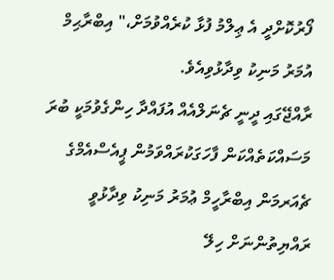ފޯރުކޮށްދީ އެ ޢިލްމު ފުޅާ ކުރެއްވުމަށް،" އިބްރާޙިމް އުމަރު މަނިކު ވިދާޅުވިއެވެ.
ރާއްޖޭގައި ދީނީ ޗެނަލްއެއް އުފައްދާ ހިންގެވުމަކީ ބުރަ މަސައްކަތެއްކަން ފާހަގަކުރައްވަމުން ޕީއެސްއެމްގެ ޗެއަރމަން އިބްރާހީމް ޢުމަރު މަނިކު ވިދާޅުވީ ރައްޔިތުންނަށް ހިލޭ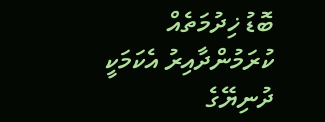ބޮޑު ޚިދުމަތެއް ކުރަމުންދާއިރު އެކަމަކީ ދުނިޔޭގެ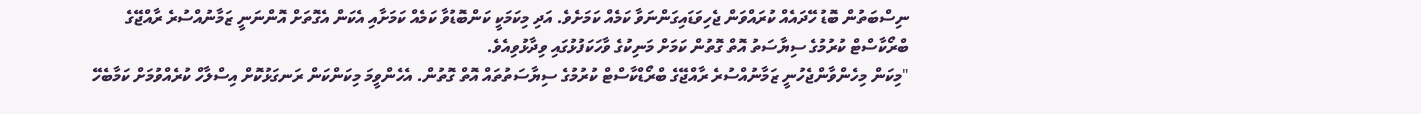ނިސްބަތުން ބޮޑު ހޭދައެއް ކުރައްވަން ޖެހިވަޑައިގަންނަވާ ކަމެއް ކަމަށެވެ. އަދި މިކަމަކީ ކަންބޮޑުވާ ކަމެއް ކަމަށާއި އެކަން އެގޮތަށް އޮންނަނީ ޒަމާނުއްސުރެ ރާއްޖޭގެ ބްރޯކާސްޓް ކުރުމުގެ ސިޔާސަތު އޮތް ގޮތުން ކަމަށް މަނިކުގެ ވާހަކަފުޅުގައި ވިދާޅުވިއެވެ.
"މިކަން މިހެންވާންޖެހުނީ ޒަމާނުއްސުރެ ރާއްޖޭގެ ބްރޯޑްކާސްޓް ކުރުމުގެ ސިޔާސަތުތައް އޮތް ގޮތުން. އެހެންވީމަ މިކަންކަން ރަނގަޅުކޮށް އިސްލާހް ކުރެއްވުމަށް ކަމާބެހޭ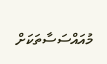މުއައްސަސާތަކަށް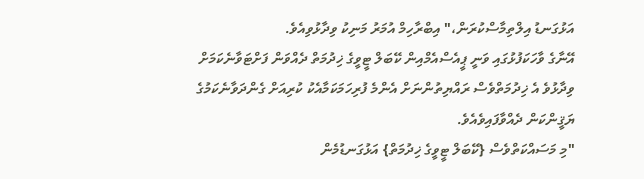އަޅުގަނޑު އިލްތިމާސްކުރަން،" އިބްރާހިމް އުމަރު މަނިކު ވިދާޅުވިއެވެ.
އޭނާގެ ވާހަކަފުޅުގައި ވަނީ ޕީއެސްއެމްއިން ކޭބަލް ޓީވީގެ ޚިދުމަތް ދެއްވަން ފަށްޓަވާނެކަމަށް ވިދާޅުވެ އެ ޚިދުމަތްވެސް ރައްޔިތުންނަށް އެންމެ ފުރިހަމަކަމާއެކު ކުރިއަށް ގެންދަވާނެކަމުގެ ޔަޤީންކަން ދެއްވާފައިވެއެވެ.
"މި މަސައްކަތްވެސް {ކޭބަލް ޓީވީގެ ޚިދުމަތް} އަޅުގަނޑުމެން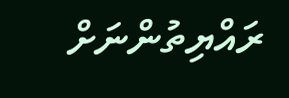ރައްޔިތުންނަށް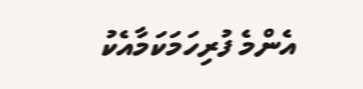އެންމެ ފުރިހަމަކަމާއެކު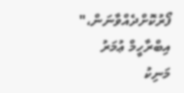ފޯރުކޮށްދެއްވާނަން،" އިބްރާހީމް ޢުމަރު މަނިކު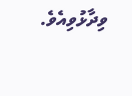ވިދާޅުވިއެވެ.